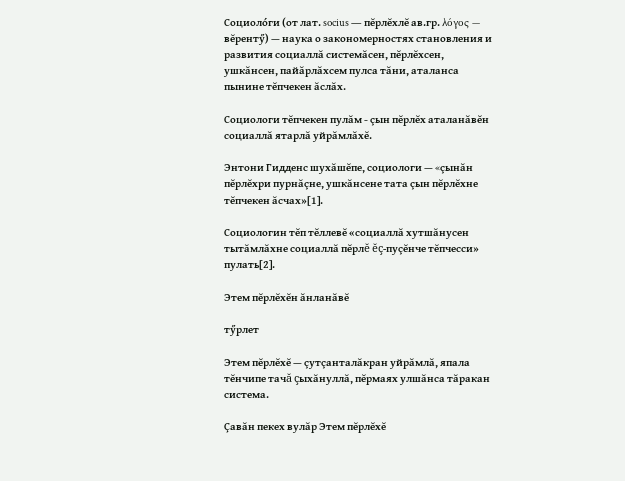Социоло́ги (от лат. socius — пĕрлĕхлĕ ав.гр. λóγος — вĕрентӳ) — наука о закономерностях становления и развития социаллă системăсен, пĕрлĕхсен, ушкăнсен, пайăрлăхсем пулса тăни, аталанса пынине тĕпчекен ăслăх.

Социологи тĕпчекен пулăм - çын пĕрлĕх аталанăвĕн социаллă ятарлă уйрăмлăхĕ.

Энтони Гидденс шухăшĕпе, социологи — «çынăн пĕрлĕхри пурнăçне, ушкăнсене тата çын пĕрлĕхне тĕпчекен ăсчах»[1].

Социологин тĕп тĕллевĕ «социаллă хутшăнусен тытăмлăхне социаллă пĕрлĕ ĕç-пуçĕнче тĕпчесси» пулать[2].

Этем пĕрлĕхĕн ăнланăвĕ

тӳрлет

Этем пĕрлĕхĕ — çутçанталăкран уйрăмлă, япала тĕнчипе тачă çыхăнуллă, пĕрмаях улшăнса тăракан система.

Çавăн пекех вулăр Этем пĕрлĕхĕ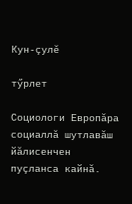Кун-çулĕ

тӳрлет

Cоциологи Европăра социаллă шутлавăш йăлисенчен пуçланса кайнă.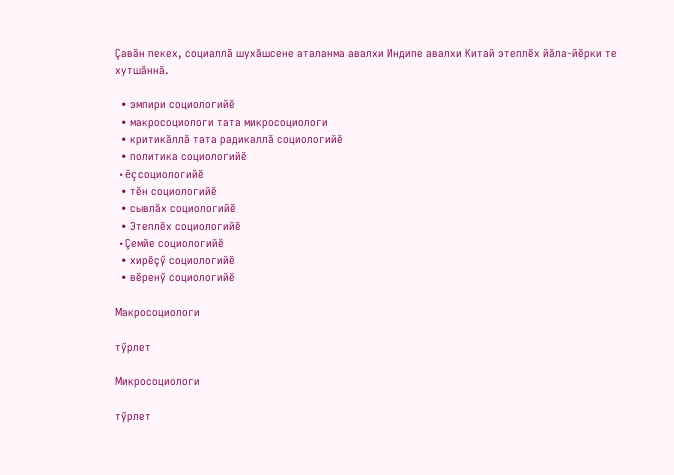Çавăн пекех, социаллă шухăшсене аталанма авалхи Индипе авалхи Китай этеплĕх йăла-йĕрки те хутшăннă.

  • эмпири социологийĕ
  • макросоциологи тата микросоциологи
  • критикăллă тата радикаллă социологийĕ
  • политика социологийĕ
  • ĕç социологийĕ
  • тĕн социологийĕ
  • сывлăх социологийĕ
  • Этеплĕх социологийĕ
  • Çемйе социологийĕ
  • хирĕçӳ социологийĕ
  • вĕренӳ социологийĕ

Макросоциологи

тӳрлет

Микросоциологи

тӳрлет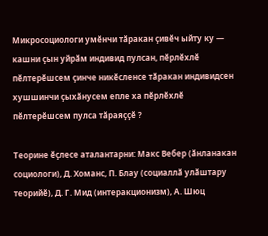Микросоциологи умӗнчи тӑракан ҫивӗч ыйту ку — кашни ҫын уйрӑм индивид пулсан, пӗрлӗхлӗ пӗлтерӗшсем ҫинче никӗсленсе тӑракан индивидсен хушшинчи ҫыхӑнусем епле ха пӗрлӗхлӗ пӗлтерӗшсем пулса тӑраяҫҫӗ ?

Теорине ӗҫлесе аталантарни: Макс Вебер (ӑнланакан социологи), Д. Хоманс, П. Блау (социаллӑ улӑштару теорийӗ), Д. Г. Мид (интеракционизм), А. Шюц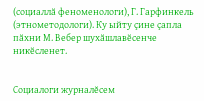(социаллӑ феноменологи), Г. Гарфинкель (этнометодологи). Ку ыйту ҫине ҫапла пӑхни М. Вебер шухӑшлавӗсенче никӗсленет.


Социалоги журналĕсем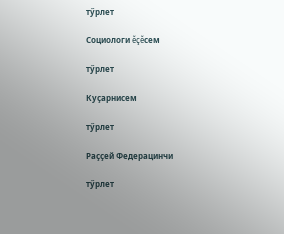тӳрлет

Социологи ĕçĕсем

тӳрлет

Куçарнисем

тӳрлет

Раççей Федерацинчи

тӳрлет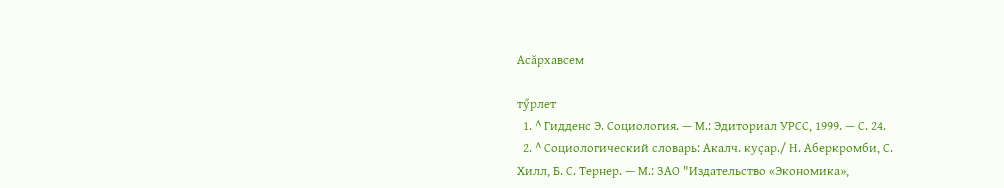Асăрхавсем

тӳрлет
  1. ^ Гидденс Э. Социология. — М.: Эдиториал УРСС, 1999. — С. 24.
  2. ^ Социологический словарь: Акалч. куçар./ Н. Аберкромби, С. Хилл, Б. С. Тернер. — М.: ЗАО "Издательство «Экономика»,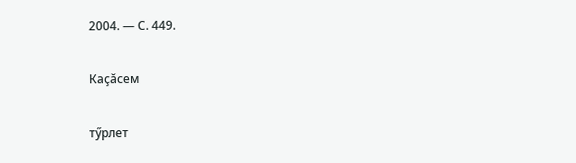2004. — С. 449.

Каçăсем

тӳрлет